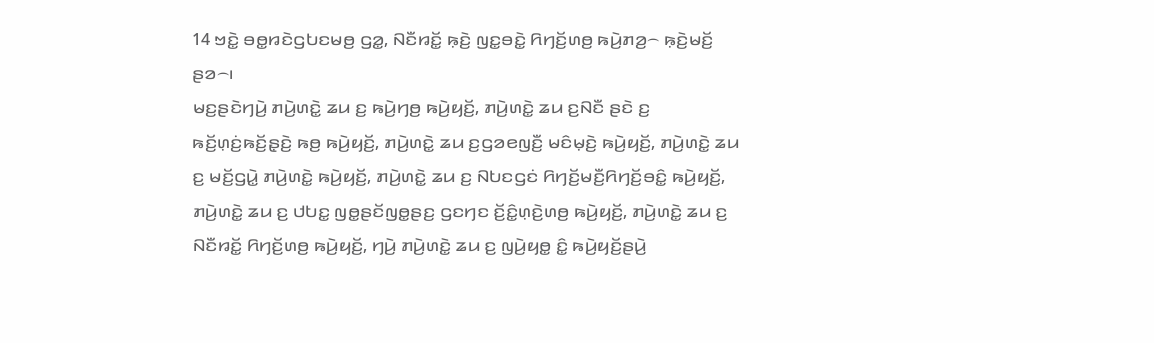14 ꤠꤢꤧ꤭ ꤋꤥ꤭ꤙꤢꤧꤞꤝꤢꤗꤥ꤬ ꤞꤤ꤭, ꤡꤢꤪꤙꤢꤩ꤭ ꤒ꤫ꤢꤧ꤬ ꤜꤢ꤭ꤋꤢꤧ꤭ ꤖꤚꤢꤩ꤬ꤛꤥ꤬ ꤒꤣꤧ꤬ꤊꤤ꤬꤮ ꤒ꤫ꤢꤧ꤬ꤗꤢꤩ꤬ ꤔꤤ꤮꤯
ꤗꤢ꤬ꤔꤢꤧꤚꤣꤧ꤬ ꤊꤣꤧ꤬ꤛꤢꤧ꤭ ꤘꤣ ꤢ꤬ ꤒꤣꤧ꤬ꤚꤥ꤬ ꤒꤣꤧ꤬ꤟꤢꤩ꤬, ꤊꤣꤧ꤬ꤛꤢꤧ꤭ ꤘꤣ ꤢ꤬ꤡꤢꤪ ꤔꤢꤧ ꤢ꤬ ꤒꤢꤩ꤬ꤛ꤫ꤢꤦ꤬ꤒꤢꤩ꤬ꤔ꤫ꤢꤧ꤬ ꤒꤥ꤬ ꤒꤣꤧ꤬ꤟꤢꤩ꤬, ꤊꤣꤧ꤬ꤛꤢꤧ꤭ ꤘꤣ ꤢ꤬ꤞꤤꤕꤜꤢꤪ꤬ ꤗꤢꤨꤗ꤫ꤢꤧ꤬ ꤒꤣꤧ꤬ꤟꤢꤩ꤬, ꤊꤣꤧ꤬ꤛꤢꤧ꤭ ꤘꤣ ꤢ꤬ ꤗꤢꤩ꤬ꤞꤣꤧ꤭ ꤊꤣꤧ꤬ꤛꤢꤧ꤭ ꤒꤣꤧ꤬ꤟꤢꤩ꤬, ꤊꤣꤧ꤬ꤛꤢꤧ꤭ ꤘꤣ ꤢ꤬ ꤡꤝꤢꤞꤢꤦ ꤖꤚꤢꤩ꤬ꤗꤢꤪ꤬ꤖꤚꤢꤩ꤬ꤋꤢꤨ꤭ ꤒꤣꤧ꤬ꤟꤢꤩ꤬, ꤊꤣꤧ꤬ꤛꤢꤧ꤭ ꤘꤣ ꤢ꤬ ꤓꤝꤢ꤭ ꤜꤥ꤭ꤔꤢꤩꤜꤥ꤭ꤔꤢ꤬ ꤞꤢꤚꤢ ꤢꤩ꤬ꤢꤨ꤭ꤛ꤫ꤢꤧ꤬ꤛꤥ꤬ ꤒꤣꤧ꤬ꤟꤢꤩ꤬, ꤊꤣꤧ꤬ꤛꤢꤧ꤭ ꤘꤣ ꤢ꤬ ꤡꤢꤪꤙꤢꤩ꤭ ꤖꤚꤢꤩ꤬ꤛꤥ꤬ ꤒꤣꤧ꤬ꤟꤢꤩ꤬, ꤚꤣꤧ꤬ ꤊꤣꤧ꤬ꤛꤢꤧ꤭ ꤘꤣ ꤢ꤬ ꤜꤣꤧ꤬ꤟꤥ꤭ ꤢꤨ꤭ ꤒꤣꤧ꤬ꤟꤢꤩ꤬ꤔꤣꤧ꤬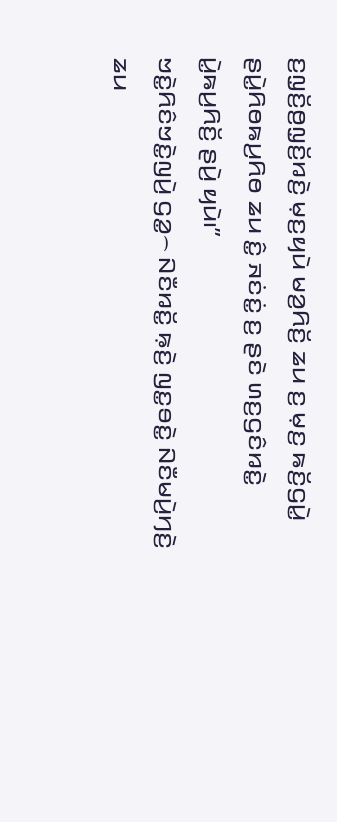ꤢ꤬ꤜ꤫ꤢꤩ꤬ꤥ꤬ꤜ꤫ꤢꤩ꤬ꤙꤢꤧ꤬ ꤗ꤫ꤢ꤬ꤟꤣꤧ ꤗꤤ꤬ꤖꤢꤩ꤬ ꤘꤣ ꤢ꤬ ꤗ꤫ꤢ꤬ ꤒꤢꤩ꤬ꤞꤣꤧ꤭ ꤔꤣꤧ꤭ꤖꤥꤒꤣ꤬ꤖꤥ ꤘꤣ ꤢꤨ꤭ ꤏꤢꤦꤢꤦ꤭ ꤢ꤬ ꤔꤢꤧ ꤛꤢ꤬ꤞꤢꤨꤙꤢꤧ꤭ ꤣꤧ꤭ꤒꤣ꤬ꤖꤢꤩ꤬ ꤔꤣꤧ꤬ ꤟꤣꤧ꤯”
ꤠꤢꤧ꤭ꤖꤢꤨꤠꤢꤧ꤭ꤜꤣꤧ꤬ ꤞꤤ꤭꤮ ꤡꤢꤪꤙꤢꤩ꤭ ꤒ꤫ꤢꤧ꤬ ꤜꤢ꤭ꤋꤢꤧ꤭ ꤡꤢꤪꤗꤣꤧ꤬ꤚꤢꤧ꤬ ꤘꤣ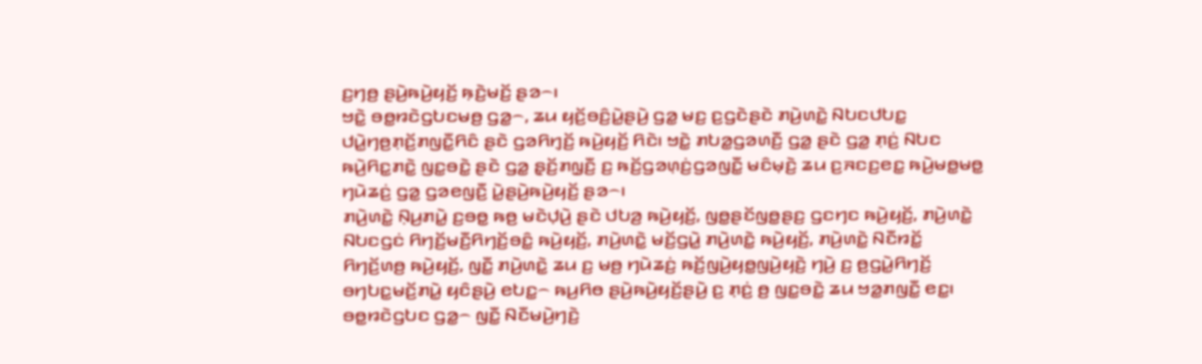ꤢ꤬ꤚꤥ꤬ ꤔꤣꤧ꤬ꤒꤣꤧ꤬ꤟꤢꤩ꤬ ꤒ꤫ꤢꤧ꤬ꤗꤢꤩ꤬ ꤔꤤ꤮꤯
ꤠꤢꤧ꤭ ꤋꤥ꤭ꤙꤢꤧꤞꤝꤢꤗꤥ꤬ ꤞꤤ꤭꤮, ꤘꤣ ꤟꤢꤩ꤬ꤋꤢꤨ꤬ꤣꤧ꤭ꤔꤣꤧ꤬ ꤞꤤ꤭ ꤗꤢ꤬ ꤢ꤬ꤞꤢꤧꤔꤢꤧ ꤊꤣꤧ꤬ꤛꤢꤧ꤭ ꤡꤝꤢꤓꤝꤢ꤭ ꤓꤣꤧ꤭ꤚꤥ꤬ꤊ꤫ꤢꤩ꤬ꤊꤜꤢꤪ꤭ꤖꤢꤨ ꤔꤢꤧ ꤞꤤꤖꤚ꤫ꤢꤩ꤬ ꤒꤣꤧ꤬ꤟꤢꤩ꤬ ꤖꤢꤧ꤯ ꤠꤢꤧ꤭ ꤊꤝꤤ꤭ꤞꤤꤛꤢꤪ꤬ ꤞꤤ꤭ ꤔꤢꤧ ꤞꤤ꤭ ꤊ꤫ꤢꤦ꤬ ꤡꤝꤢ ꤒꤣꤧ꤬ꤖꤢ꤭ꤊꤢꤧ꤭ ꤜꤢ꤭ꤋꤢꤧ꤭ ꤔꤢꤧ ꤞꤤ꤭ ꤔ꤫ꤢꤩ꤬ꤊꤜ꤫ꤢꤪ꤬ ꤢ꤬ ꤒꤢꤩ꤬ꤞꤤꤛ꤫ꤢꤦ꤬ꤞꤤꤜꤢꤪ꤭ ꤗꤢꤨꤗ꤫ꤢꤧ꤬ ꤘꤣ ꤢ꤬ꤏꤢꤢ꤬ꤕꤢ꤭ ꤒꤣꤧ꤬ꤗꤥ꤭ꤗꤥ꤭ ꤚꤣꤧꤘꤢꤦ꤬ ꤞꤤ꤭ ꤞꤤꤕꤜꤢꤪ꤬ ꤣꤧ꤭ꤔꤣꤧ꤬ꤒꤣꤧ꤬ꤟꤢꤩ꤬ ꤔꤤ꤮꤯
ꤊꤣꤧ꤬ꤛꤢꤧ꤭ ꤡ꤫ꤣ꤬ꤊꤣꤧ꤭ ꤢ꤬ꤋꤥ꤭ ꤒꤥ꤬ ꤗꤢꤧꤓ꤫ꤣꤧ꤬ ꤔꤢꤧ ꤓꤝꤤ꤬ ꤒꤣꤧ꤬ꤟꤢꤩ꤬, ꤜꤥ꤭ꤔꤢꤩꤜꤥ꤭ꤔꤢ꤬ ꤞꤢꤚꤢ ꤒꤣꤧ꤬ꤟꤢꤩ꤬, ꤊꤣꤧ꤬ꤛꤢꤧ꤭ ꤡꤝꤢꤞꤢꤦ ꤖꤚꤢꤩ꤬ꤗꤢꤪ꤬ꤖꤚꤢꤩ꤬ꤋꤢꤨ꤭ ꤒꤣꤧ꤬ꤟꤢꤩ꤬, ꤊꤣꤧ꤬ꤛꤢꤧ꤭ ꤗꤢꤩ꤬ꤞꤣꤧ꤭ ꤊꤣꤧ꤬ꤛꤢꤧ꤭ ꤒꤣꤧ꤬ꤟꤢꤩ꤬, ꤊꤣꤧ꤬ꤛꤢꤧ꤭ ꤡꤢꤪꤙꤢꤩ꤭ ꤖꤚꤢꤩ꤬ꤛꤥ꤬ ꤒꤣꤧ꤬ꤟꤢꤩ꤬, ꤜꤢꤪ꤭ ꤊꤣꤧ꤬ꤛꤢꤧ꤭ ꤘꤣ ꤢ꤬ ꤗꤥ꤬ ꤚꤣꤧꤘꤢꤦ꤬ ꤒꤢꤩ꤬ꤜꤣꤧ꤬ꤟꤥ꤭ꤜꤣꤧ꤬ꤟꤢꤧ꤬ ꤚꤣꤧ꤬ ꤢ꤬ ꤥ꤬ꤞꤣꤧ꤭ꤖꤚꤢꤩ꤬ ꤋꤚꤝꤢ꤭ꤗꤢꤩ꤬ꤊꤣꤧ꤭ ꤟꤢꤨꤔꤣꤧ꤬ ꤕꤝꤢ꤭꤮ ꤒꤣ꤬ꤖꤥ ꤔꤣꤧ꤬ꤒꤣꤧ꤬ꤟꤢꤩ꤬ꤔꤣꤧ꤬ ꤢ꤬ ꤊ꤫ꤢꤦ꤬ ꤥ꤬ ꤜꤢ꤭ꤋꤢꤧ꤭ ꤘꤣ ꤠꤤ꤭ꤊꤜꤢꤪ꤭ ꤕꤢ꤭꤯
ꤋꤥ꤭ꤙꤢꤧꤞꤝꤢ ꤞꤤ꤭꤮ ꤜꤢꤪ꤭ ꤡꤢꤪꤗꤣꤧ꤬ꤚꤢꤧ꤬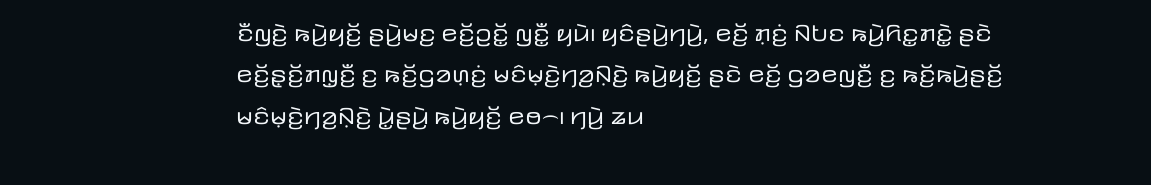ꤢꤪꤜꤢꤧ꤬ ꤒꤣꤧ꤬ꤟꤢꤩ꤬ ꤔꤣꤧ꤬ꤗꤢ꤬ ꤕꤢꤩ꤬ꤑꤢꤩ꤭ ꤜꤢꤪ꤭ ꤟꤣꤧ꤯ ꤟꤢꤨꤔꤣꤧ꤬ꤚꤣꤧ꤬, ꤕꤢꤩ꤬ ꤊ꤫ꤢꤦ꤬ ꤡꤝꤢ ꤒꤣꤧ꤬ꤖꤢ꤭ꤊꤢꤧ꤭ ꤔꤢꤧ ꤕꤢꤩ꤬ꤔ꤫ꤢꤩ꤬ꤊꤜ꤫ꤢꤪ꤬ ꤢ꤬ ꤒꤢꤩ꤬ꤞꤤꤛ꤫ꤢꤦ꤬ ꤗꤢꤨꤗ꤫ꤢꤧ꤬ꤚꤤ꤬ꤡ꤫ꤢꤧ꤬ ꤒꤣꤧ꤬ꤟꤢꤩ꤬ ꤔꤢꤧ ꤕꤢꤩ꤬ ꤞꤤꤕꤜꤢꤪ꤬ ꤢ꤬ ꤒꤢꤩ꤬ꤒꤣꤧ꤬ꤔꤢꤩ꤬ ꤗꤢꤨꤗ꤫ꤢꤧ꤬ꤚꤤ꤬ꤡ꤫ꤢꤧ꤬ ꤣꤧ꤭ꤔꤣꤧ꤬ ꤒꤣꤧ꤬ꤟꤢꤩ꤬ ꤕꤥ꤮꤯ ꤚꤣꤧ꤬ ꤘꤣ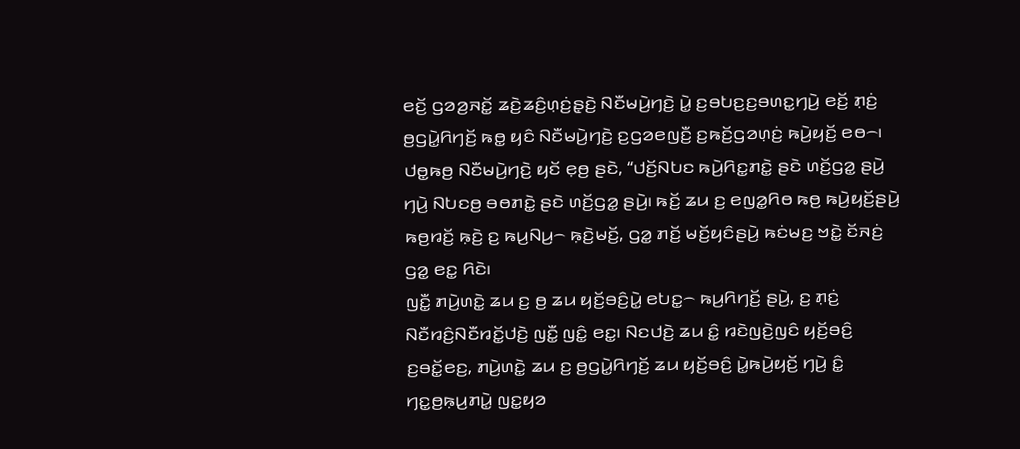ꤕꤢꤩ꤬ ꤞꤤꤤ꤬ꤏꤢꤩ꤭ ꤘꤢꤧ꤬ꤘꤢꤨ꤬ꤛ꤫ꤢꤦ꤬ꤔ꤫ꤢꤧ꤬ ꤡꤢꤪꤗꤣꤧ꤬ꤚꤢꤧ꤬ ꤣꤧ꤭ ꤢ꤬ꤋꤝꤢ꤬ꤢ꤬ꤋꤛꤢ꤭ꤚꤣꤧ꤬ ꤕꤢꤩ꤬ ꤊ꤫ꤢꤦ꤬ ꤥ꤬ꤞꤣꤧ꤭ꤖꤚꤢꤩ꤬ ꤒꤥ꤭ ꤟꤢꤨ ꤡꤢꤪꤗꤣꤧ꤬ꤚꤢꤧ꤬ ꤢ꤬ꤞꤤꤕꤜꤢꤪ꤬ ꤢ꤬ꤒꤢꤩ꤬ꤞꤤꤛ꤫ꤢꤦ꤬ ꤒꤣꤧ꤬ꤟꤢꤩ꤬ ꤕꤥ꤮꤯
ꤓꤥ꤭ꤒꤥ꤬ ꤡꤢꤪꤗꤣꤧ꤬ꤚꤢꤧ꤬ ꤟꤢꤩ ꤕ꤫ꤥ꤬ ꤔꤢꤧ, “ꤓꤢꤩ꤬ꤡꤝꤢ ꤒꤣꤧ꤬ꤖꤢ꤭ꤊꤢꤧ꤭ ꤔꤢꤧ ꤛꤢꤩ꤬ꤞꤤ꤭ ꤔꤣꤧ꤬ ꤚꤣꤧ꤬ ꤡꤝꤢꤥ꤬ ꤋꤥꤊꤢꤧ꤭ ꤔꤢꤧ ꤛꤢꤩ꤬ꤞꤤ꤭ ꤔꤣꤧ꤬꤯ ꤒꤢꤩ꤬ ꤘꤣ ꤢ꤬ ꤕꤜꤤ꤭ꤖꤥ ꤒꤥ꤬ ꤒꤣꤧ꤬ꤟꤢꤩ꤬ꤔꤣꤧ꤬ ꤒꤥ꤬ꤙꤢꤩ꤬ ꤒ꤫ꤢꤧ꤬ ꤢ꤬ ꤒꤣ꤬ꤡꤣ꤬꤮ ꤒ꤫ꤢꤧ꤬ꤗꤢꤩ꤬, ꤞꤤ꤭ ꤊꤢꤩ꤬ ꤗꤢꤩ꤬ꤟꤢꤨꤔꤣꤧ꤬ ꤒꤢꤦꤗꤢ꤬ ꤠꤢꤧ꤭ ꤢꤩꤏꤢꤦ꤬ ꤞꤤ꤭ ꤕꤢ꤭ ꤖꤢꤧ꤯
ꤜꤢꤪ꤭ ꤊꤣꤧ꤬ꤛꤢꤧ꤭ ꤘꤣ ꤢ꤬ ꤥ꤬ ꤘꤣ ꤟꤢꤩ꤬ꤋꤢꤨ꤬ꤣꤧ꤭ ꤕꤝꤢ꤭꤮ ꤒꤣ꤬ꤖꤚꤢꤩ꤬ ꤔꤣꤧ꤬, ꤢ꤬ ꤊ꤫ꤢꤦ꤬ ꤡꤢꤪꤙꤢꤨ꤬ꤡꤢꤪꤙꤢꤩ꤭ꤓꤢꤧ꤬ ꤜꤢꤪ꤭ ꤜꤢꤨ꤭ ꤕꤢ꤭꤯ ꤡꤢꤓꤢꤧ꤬ ꤘꤣ ꤢꤨ꤭ ꤙꤢꤧꤜꤢꤧ꤬ꤜꤢꤨ ꤟꤢꤩ꤬ꤋꤢꤨ꤬ ꤢ꤬ꤋꤢꤩ꤭ꤕꤢ꤬, ꤊꤣꤧ꤬ꤛꤢꤧ꤭ ꤘꤣ ꤢ꤬ ꤥ꤬ꤞꤣꤧ꤭ꤖꤚꤢꤩ꤬ ꤘꤣ ꤟꤢꤩ꤬ꤋꤢꤨ꤬ ꤣꤧ꤭ꤒꤣꤧ꤬ꤟꤢꤩ꤬ ꤚꤣꤧ꤬ ꤢꤨ꤭ ꤚꤢ꤭ꤥ꤬ꤒ꤫ꤣ꤬ꤊꤣꤧ꤭ ꤜꤢ꤭ꤟꤤ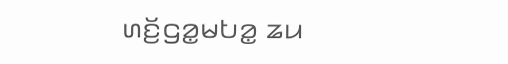ꤛꤢꤩ꤬ꤞꤤ꤭ꤗꤝꤤ꤭ ꤘꤣ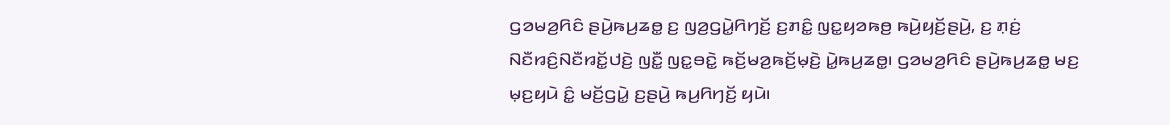ꤞꤤꤗꤤ꤬ꤖꤢꤨ ꤔꤣꤧ꤬ꤒꤣ꤬ꤘꤥ꤭ ꤢ꤬ ꤜꤤ꤬ꤞꤣꤧ꤭ꤖꤚꤢꤩ꤬ ꤢ꤬ꤊꤢꤨ꤭ ꤜꤢ꤭ꤟꤤꤒꤥ꤬ ꤒꤣꤧ꤬ꤟꤢꤩ꤬ꤔꤣꤧ꤬, ꤢ꤬ ꤊ꤫ꤢꤦ꤬ ꤡꤢꤪꤙꤢꤨ꤬ꤡꤢꤪꤙꤢꤩ꤭ꤓꤢꤧ꤬ ꤜꤢꤪ꤭ ꤜꤢ꤭ꤋꤢꤧ꤭ ꤒꤢꤩ꤬ꤗꤤ꤬ꤒꤢꤩ꤬ꤗ꤫ꤢꤧ꤬ ꤣꤧ꤭ꤒꤣ꤬ꤘꤥ꤭꤯ ꤞꤤꤗꤤ꤬ꤖꤢꤨ ꤔꤣꤧ꤬ꤒꤣ꤬ꤘꤥ꤭ ꤗꤢ꤬ ꤗ꤫ꤢ꤬ꤟꤣꤧ ꤢꤨ꤭ ꤗꤢꤩ꤬ꤞꤣꤧ꤭ ꤢ꤬ꤔꤣꤧ꤬ ꤒꤣ꤬ꤖꤚꤢꤩ꤬ ꤟꤣꤧ꤯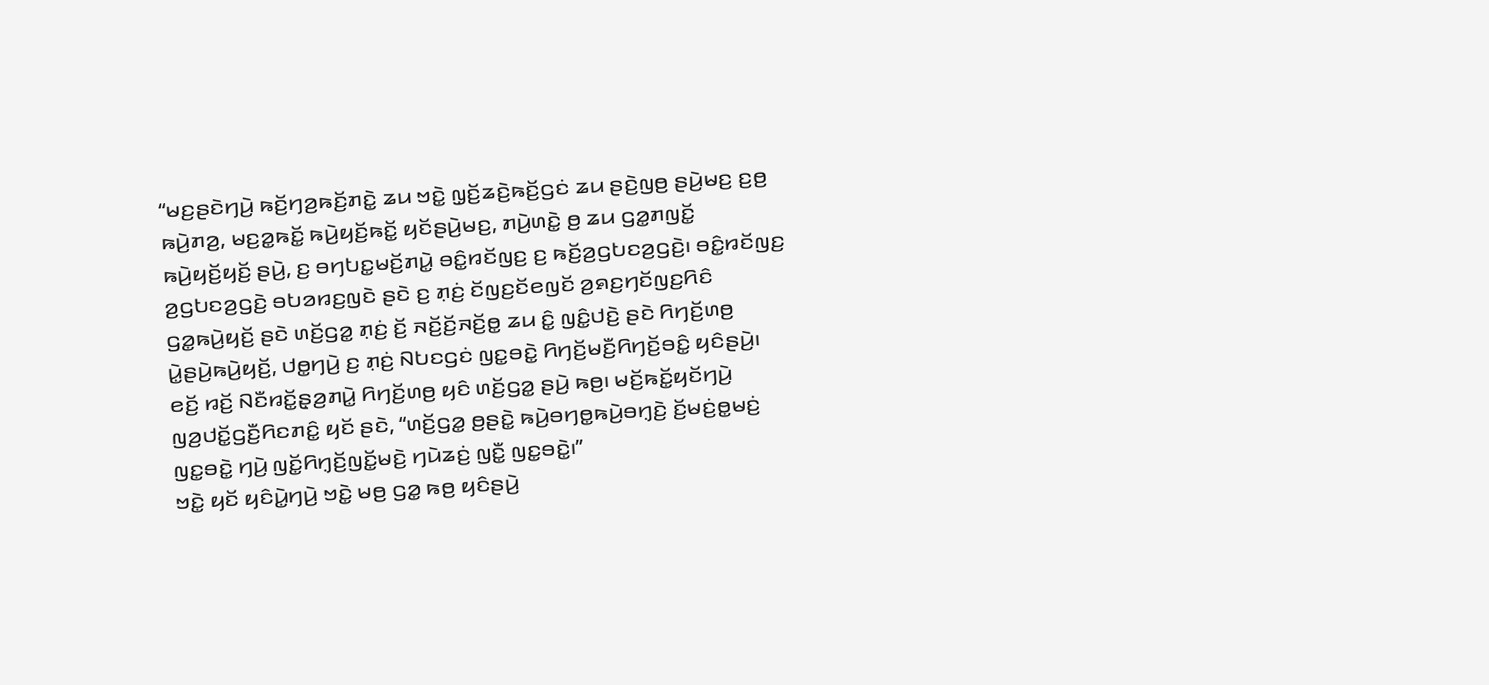“ꤗꤢ꤬ꤔꤢꤧꤚꤣꤧ꤬ ꤒꤢꤩ꤬ꤚꤤ꤬ꤒꤢꤩ꤬ꤊꤢꤧ꤭ ꤘꤣ ꤠꤢꤧ꤭ ꤜ꤫ꤢꤩ꤬ꤘꤢꤧ꤬ꤒꤢꤩ꤬ꤞꤢꤦ ꤘꤣ ꤔꤢꤧ꤬ꤜꤥ꤬ ꤔꤣꤧ꤬ꤗꤢ꤬ ꤢ꤬ꤥ꤬ ꤒꤣꤧ꤬ꤊꤤ꤬, ꤗꤢ꤬ꤤ꤭ꤒꤢꤩ꤭ ꤒꤣꤧ꤬ꤟꤢꤩ꤬ꤒꤢꤩ꤭ ꤟꤢꤩꤔꤣꤧ꤬ꤗꤢ꤬, ꤊꤣꤧ꤬ꤛꤢꤧ꤭ ꤥ꤬ ꤘꤣ ꤞꤤ꤭ꤊꤜꤢꤩ꤭ ꤒꤣꤧ꤬ꤟꤢꤩ꤬ꤟꤢꤩ꤬ ꤔꤣꤧ꤬, ꤢ꤬ ꤋꤚꤝꤢ꤭ꤗꤢꤩ꤬ꤊꤣꤧ꤭ ꤋꤢꤨ꤭ꤙꤢꤩꤜꤢ꤬ ꤢ꤬ ꤒꤢꤩ꤬ꤤ꤬ꤞꤝꤢꤤ꤬ꤞꤢꤧ꤬꤯ ꤋꤢꤨ꤭ꤙꤢꤩꤜꤢ꤬ ꤤ꤬ꤞꤝꤢꤤ꤬ꤞꤢꤧ꤬ ꤋꤝꤤꤙꤢ꤬ꤜꤢꤧ ꤔꤢꤧ ꤢ꤬ ꤊ꤫ꤢꤦ꤬ ꤢꤩꤜꤢ꤬ꤢꤩꤕꤜꤢꤩ ꤤ꤬ꤎꤢ꤬ꤚꤢꤩꤜꤢ꤬ꤖꤢꤨ ꤞꤤ꤭ꤒꤣꤧ꤬ꤟꤢꤩ꤬ ꤔꤢꤧ ꤛꤢꤩ꤬ꤞꤤ꤭ ꤊ꤫ꤢꤦ꤬ ꤢꤩ꤬ ꤏꤢꤩ꤬ꤢꤩ꤬ꤏꤢꤩ꤬ꤥ꤭ ꤘꤣ ꤢꤨ꤭ ꤜꤢꤨ꤭ꤓꤢꤧ꤬ ꤔꤢꤧ ꤖꤚꤢꤩ꤬ꤛꤥ꤬ ꤣꤧ꤭ꤔꤣꤧ꤬ꤒꤣꤧ꤬ꤟꤢꤩ꤬, ꤓꤥ꤭ꤚꤣꤧ꤬ ꤢ꤬ ꤊ꤫ꤢꤦ꤬ ꤡꤝꤢꤞꤢꤦ ꤜꤢ꤭ꤋꤢꤧ꤭ ꤖꤚꤢꤩ꤬ꤗꤢꤪ꤬ꤖꤚꤢꤩ꤬ꤋꤢꤨ꤭ ꤟꤢꤨꤔꤣꤧ꤬꤯
ꤕꤢꤩ꤬ ꤙꤢꤩ꤬ ꤡꤢꤪꤙꤢꤩ꤭ꤔ꤫ꤤ꤬ꤊꤣꤧ꤭ ꤖꤚꤢꤩ꤬ꤛꤥ꤬ ꤟꤢꤨ ꤛꤢꤩ꤬ꤞꤤ꤭ ꤔꤣꤧ꤬ ꤒꤥ꤬꤯ ꤗꤢꤩ꤬ꤒꤢꤩ꤭ꤟꤢꤩꤚꤣꤧ꤬ ꤜꤤ꤬ꤓꤢꤩ꤭ꤞꤢꤪ꤬ꤖꤢꤊꤢꤨ꤭ ꤟꤢꤩ ꤔꤢꤧ, “ꤛꤢꤩ꤬ꤞꤤ꤭ ꤥ꤬ꤔꤢꤧ꤭ ꤒꤣꤧ꤬ꤋꤚꤥ꤭ꤒꤣꤧ꤬ꤋꤚ꤫ꤢꤧ꤬ ꤢꤩ꤬ꤗꤢꤦ꤬ꤥ꤭ꤗꤢꤦ꤬ ꤜꤢ꤭ꤋꤢꤧ꤭ ꤚꤣꤧ꤬ ꤜꤢꤩ꤭ꤖꤚ꤫ꤢꤩ꤬ꤜꤢꤩ꤭ꤗꤢꤧ꤬ ꤚꤣꤧꤘꤢꤦ꤬ ꤜꤢꤪ꤭ ꤜꤢ꤭ꤋꤢꤧ꤭꤯”
ꤠꤢꤧ꤭ ꤟꤢꤩ ꤟꤢꤨꤣꤧ꤭ꤚꤣꤧ꤬ ꤠꤢꤧ꤭ ꤗꤥ꤬ ꤞꤤ꤭ ꤒꤥ꤬ ꤟꤢꤨꤔꤣꤧ꤬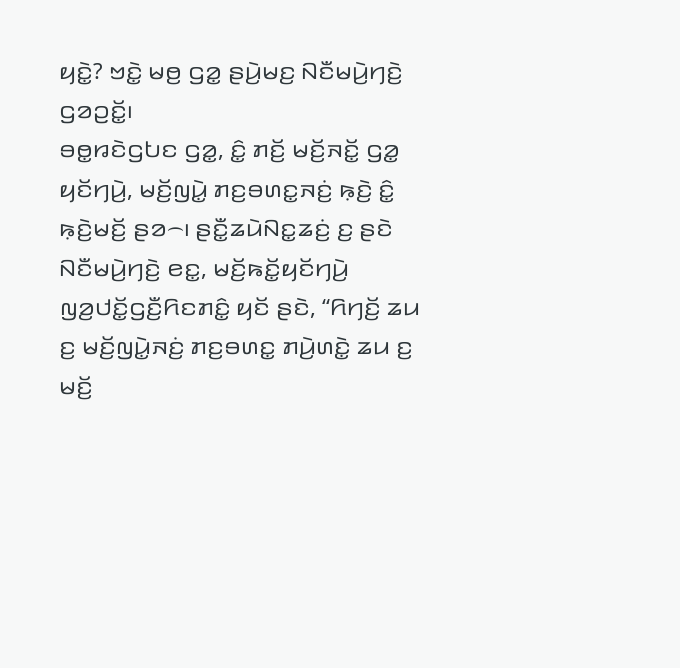ꤟꤢꤧ꤭? ꤠꤢꤧ꤭ ꤗꤥ꤬ ꤞꤤ꤭ ꤔꤣꤧ꤬ꤗꤢ꤬ ꤡꤢꤪꤗꤣꤧ꤬ꤚꤢꤧ꤬ ꤞꤤꤑꤢꤩ꤭꤯
ꤋꤥ꤭ꤙꤢꤧꤞꤝꤢ ꤞꤤ꤭, ꤢꤨ꤭ ꤊꤢꤩ꤬ ꤗꤢꤩ꤬ꤏꤢꤩ꤭ ꤞꤤ꤭ ꤟꤢꤩꤚꤣꤧ꤬, ꤗꤢꤩ꤬ꤜꤣꤧ꤭ ꤊꤢ꤬ꤋꤛꤢ꤭ꤏꤢꤦ꤬ ꤒ꤫ꤢꤧ꤬ ꤢꤨ꤭ ꤒ꤫ꤢꤧ꤬ꤗꤢꤩ꤬ ꤔꤤ꤮꤯ ꤔꤢꤪ꤭ꤘꤣꤧꤡꤢ꤭ꤘꤢꤦ꤬ ꤢ꤬ ꤔꤢꤧ ꤡꤢꤪꤗꤣꤧ꤬ꤚꤢꤧ꤬ ꤕꤢ꤭, ꤗꤢꤩ꤬ꤒꤢꤩ꤭ꤟꤢꤩꤚꤣꤧ꤬ ꤜꤤ꤬ꤓꤢꤩ꤭ꤞꤢꤪ꤬ꤖꤢꤊꤢꤨ꤭ ꤟꤢꤩ ꤔꤢꤧ, “ꤖꤚꤢꤩ꤬ ꤘꤣ ꤢ꤬ ꤗꤢꤩ꤬ꤜꤣꤧ꤭ꤏꤢꤦ꤬ ꤊꤢ꤬ꤋꤛꤢ꤭ ꤊꤣꤧ꤬ꤛꤢꤧ꤭ ꤘꤣ ꤢ꤬ ꤗꤢꤩ꤬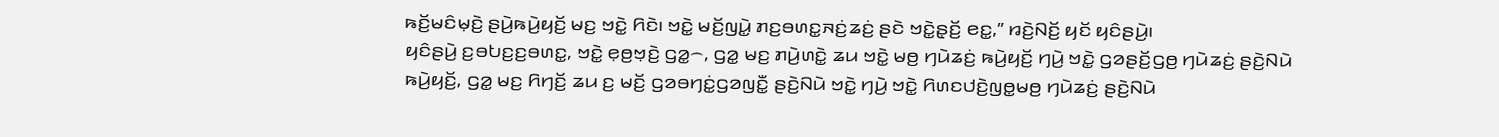ꤒꤢꤩ꤬ꤗꤢꤨꤗ꤫ꤢꤧ꤬ ꤔꤣꤧ꤬ꤒꤣꤧ꤬ꤟꤢꤩ꤬ ꤗꤢ꤬ ꤠꤢꤧ꤭ ꤖꤢꤧ꤯ ꤠꤢꤧ꤭ ꤗꤢꤩ꤬ꤜꤣꤧ꤭ ꤊꤢ꤬ꤋꤛꤢ꤭ꤏꤢꤦ꤬ꤘꤢꤦ꤬ ꤔꤢꤧ ꤠꤢꤧ꤭ꤔ꤫ꤢꤩ꤬ ꤕꤢ꤭,” ꤙꤢꤧ꤬ꤡꤢꤩ꤬ ꤟꤢꤩ ꤟꤢꤨꤔꤣꤧ꤬꤯
ꤟꤢꤨꤔꤣꤧ꤬ ꤢ꤬ꤋꤝꤢ꤬ꤢ꤬ꤋꤛꤢ꤭, ꤠꤢꤧ꤭ ꤕ꤫ꤥ꤬ꤠ꤫ꤢꤧ꤬ ꤞꤤ꤭꤮, ꤞꤤ꤭ ꤗꤢ꤬ ꤊꤣꤧ꤬ꤛꤢꤧ꤭ ꤘꤣ ꤠꤢꤧ꤭ ꤗꤥ꤬ ꤚꤣꤧꤘꤢꤦ꤬ ꤒꤣꤧ꤬ꤟꤢꤩ꤬ ꤚꤣꤧ꤬ ꤠꤢꤧ꤭ ꤞꤤꤔꤢꤩ꤬ꤞꤥ꤬ ꤚꤣꤧꤘꤢꤦ꤬ ꤔꤢꤧ꤬ꤡꤣꤧ ꤒꤣꤧ꤬ꤟꤢꤩ꤬, ꤞꤤ꤭ ꤗꤢ꤬ ꤖꤚꤢꤩ꤬ ꤘꤣ ꤢ꤬ ꤗꤢꤩ꤬ ꤞꤤꤋꤚꤢꤦ꤭ꤞꤤꤜꤢꤪ꤭ ꤔꤢꤧ꤬ꤡꤣꤧ ꤠꤢꤧ꤭ ꤚꤣꤧ꤬ ꤠꤢꤧ꤭ ꤖꤛꤢꤓꤢꤧ꤬ꤜꤥ꤭ꤗꤥ꤬ ꤚꤣꤧꤘꤢꤦ꤬ ꤔꤢꤧ꤬ꤡꤣꤧ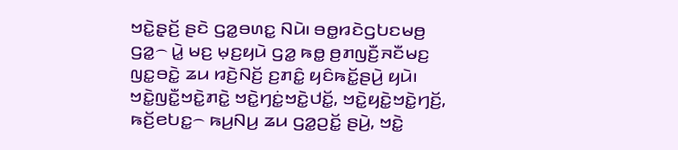ꤠꤢꤧ꤭ꤔ꤫ꤢꤩ꤬ ꤔꤢꤧ ꤞꤤ꤭ꤋꤛꤢ꤭ ꤡꤣꤧ꤯ ꤋꤥ꤭ꤙꤢꤧꤞꤝꤢꤗꤥ꤬ ꤞꤤ꤭꤮ ꤣꤧ꤭ ꤗꤢ꤬ ꤗ꤫ꤢ꤬ꤟꤣꤧ ꤞꤤ꤭ ꤒꤥ꤭ ꤥ꤬ꤊꤜꤢꤪ꤬ꤏꤢꤪꤗꤢ꤬ ꤜꤢ꤭ꤋꤢꤧ꤭ ꤘꤣ ꤙꤢꤧ꤬ꤡꤢꤩ꤬ ꤢ꤬ꤊꤢꤨ꤭ ꤟꤢꤨꤒꤢꤩ꤭ꤔꤣꤧ꤬ ꤟꤣꤧ꤯
ꤠꤢꤧ꤭ꤜꤢꤪ꤭ꤠꤢꤧ꤭ꤊꤢꤧ꤭ ꤠꤢꤧ꤭ꤚꤢꤦ꤭ꤠꤢꤧ꤭ꤓꤢꤩ꤭, ꤠꤢꤧ꤭ꤟꤢꤧ꤭ꤠꤢꤧ꤭ꤚꤢꤩ꤬, ꤒꤢꤩ꤬ꤕꤝꤢ꤭꤮ ꤒꤣ꤬ꤡꤣ꤬ ꤘꤣ ꤞꤤ꤭ꤑꤢꤩ꤭ ꤔꤣꤧ꤬, ꤠꤢꤧ꤭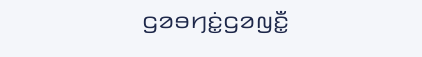ꤞꤤꤋꤚꤢꤦ꤭ꤞꤤꤜꤢꤪ꤭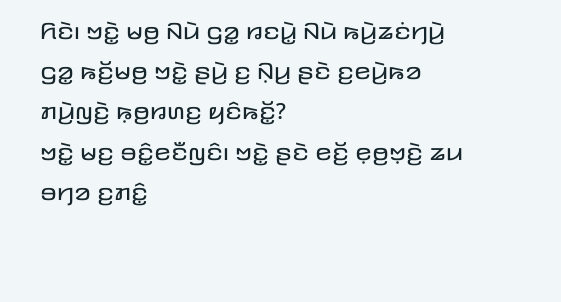ꤖꤢꤧ꤯ ꤠꤢꤧ꤭ ꤗꤥ꤬ ꤡꤣꤧ ꤞꤤ꤭ ꤙꤢꤣꤧ꤭ ꤡꤣꤧ ꤒꤣꤧ꤬ꤘꤢꤦꤚꤣꤧ꤬ ꤞꤤ꤭ ꤒꤢꤩ꤬ꤗꤥ꤬ ꤠꤢꤧ꤭ ꤔꤣꤧ꤬ ꤢ꤬ ꤡ꤫ꤣ꤬ ꤔꤢꤧ ꤢ꤬ꤕꤣꤧ꤬ꤒꤤ ꤊꤣꤧ꤬ꤜꤢꤧ꤬ ꤒ꤫ꤥ꤬ꤙꤛꤢ꤬ ꤟꤢꤨꤒꤢꤩ꤭?
ꤠꤢꤧ꤭ ꤗꤢ꤬ ꤋꤢꤨ꤭ꤕꤢꤪꤜꤢꤨ꤯ ꤠꤢꤧ꤭ ꤔꤢꤧ ꤕꤢꤩ꤬ ꤕ꤫ꤥ꤬ꤠ꤫ꤢꤧ꤬ ꤘꤣ ꤋꤚꤤ ꤢ꤬ꤊꤢꤨ꤭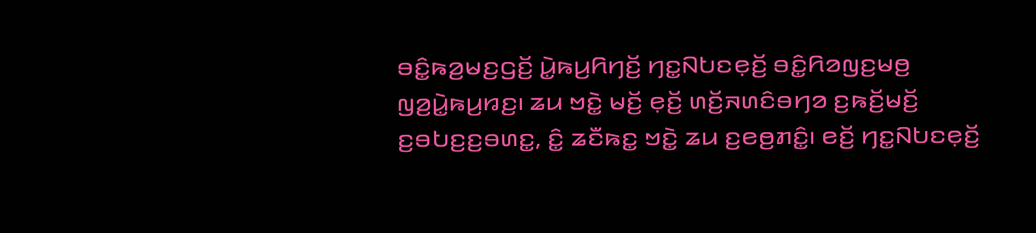ꤋꤢꤨ꤭ꤒꤤ꤬ꤗꤢ꤬ꤞꤢꤩ꤬ ꤣꤧ꤭ꤒꤣ꤬ꤖꤚꤢꤩ꤬ ꤚꤢ꤭ꤡꤝꤢꤕ꤫ꤢꤩ꤬ ꤋꤢꤨ꤭ꤖꤤꤜꤢ꤬ꤗꤥ꤬ ꤜꤤ꤬ꤣꤧ꤭ꤒꤣ꤬ꤙꤢ꤬꤯ ꤘꤣ ꤠꤢꤧ꤭ ꤗꤢꤩ꤬ ꤕ꤫ꤢꤩ꤬ ꤛꤢꤩ꤬ꤏꤛꤢꤨꤋꤚꤤ ꤢ꤬ꤒꤢꤩ꤬ꤗꤢꤩ꤬ ꤢ꤬ꤋꤝꤢ꤬ꤢ꤬ꤋꤛꤢ꤭, ꤢꤨ꤭ ꤘꤢꤪꤒꤢ꤭ ꤠꤢꤧ꤭ ꤘꤣ ꤢ꤬ꤕꤥ꤬ꤊꤢꤨ꤭꤯ ꤕꤢꤩ꤬ ꤚꤢ꤭ꤡꤝꤢꤕ꤫ꤢꤩ꤬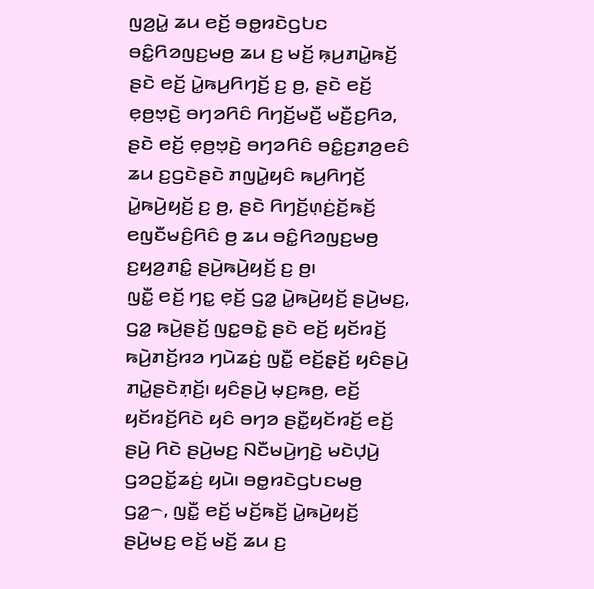ꤜꤤ꤬ꤣꤧ꤭ ꤘꤣ ꤕꤢꤩ꤬ ꤋꤥ꤭ꤙꤢꤧꤞꤝꤢ ꤋꤢꤨ꤭ꤖꤤꤜꤢ꤬ꤗꤥ꤬ ꤘꤣ ꤢ꤬ ꤗꤢꤩ꤬ ꤒ꤫ꤣ꤬ꤊꤣꤧ꤭ꤒꤢꤩ꤬ ꤔꤢꤧ ꤕꤢꤩ꤬ ꤣꤧ꤭ꤒꤣ꤬ꤖꤚꤢꤩ꤬ ꤢ꤬ ꤥ꤬, ꤔꤢꤧ ꤕꤢꤩ꤬ ꤕ꤫ꤥ꤬ꤠ꤫ꤢꤧ꤬ ꤋꤚꤤꤖꤢꤨ ꤖꤚꤢꤩ꤬ꤗꤢꤪ꤬ ꤗꤢꤪ꤬ꤢ꤬ꤖꤤ, ꤔꤢꤧ ꤕꤢꤩ꤬ ꤕ꤫ꤥ꤬ꤠ꤫ꤢꤧ꤬ ꤋꤚꤤꤖꤢꤨ ꤋꤢꤨ꤭ꤢ꤬ꤊꤤ꤬ꤕꤢꤨ ꤘꤣ ꤢ꤬ꤞꤢꤧꤔꤢꤧ ꤊꤜꤣꤧ꤭ꤟꤢꤨ ꤒꤣ꤬ꤖꤚꤢꤩ꤬ ꤣꤧ꤭ꤒꤣꤧ꤬ꤟꤢꤩ꤬ ꤢ꤬ ꤥ꤬, ꤔꤢꤧ ꤖꤚꤢꤩ꤬ꤛ꤫ꤢꤦ꤬ꤢꤩ꤬ꤒꤢꤩ꤬ ꤕꤜꤢꤪꤗꤢꤨ꤬ꤖꤢꤨ ꤥ꤬ ꤘꤣ ꤋꤢꤨ꤭ꤖꤤꤜꤢ꤬ꤗꤥ꤬ ꤢ꤬ꤟꤤ꤬ꤊꤢꤨ꤭ ꤔꤣꤧ꤬ꤒꤣꤧ꤬ꤟꤢꤩ꤬ ꤢ꤬ ꤥ꤬꤯
ꤜꤢꤪ꤭ ꤕꤢꤩ꤬ ꤚꤢ꤭ ꤕ꤫ꤢꤩ꤬ ꤞꤤ꤭ ꤣꤧ꤭ꤒꤣꤧ꤬ꤟꤢꤩ꤬ ꤔꤣꤧ꤬ꤗꤢ꤬, ꤞꤤ꤭ ꤒꤣꤧ꤬ꤔꤢꤩ꤬ ꤜꤢ꤭ꤋꤢꤧ꤭ ꤔꤢꤧ ꤕꤢꤩ꤬ ꤟꤢꤩꤙꤢꤩ꤬ ꤒꤣꤧ꤬ꤊꤢꤩ꤬ꤙꤤ ꤚꤣꤧꤘꤢꤦ꤬ ꤜꤢꤪ꤭ ꤕꤢꤩ꤬ꤔ꤫ꤢꤩ꤬ ꤟꤢꤨꤔꤣꤧ꤬ ꤊꤣꤧ꤭ꤔꤢꤧꤊ꤫ꤢꤩ꤬꤯ ꤟꤢꤨꤔꤣꤧ꤬ ꤗ꤫ꤢ꤬ꤒꤥ꤬, ꤕꤢꤩ꤬ ꤟꤢꤩꤙꤢꤩ꤬ꤖꤢꤧ ꤟꤢꤨ ꤋꤚꤤ ꤔꤢꤪ꤭ꤟꤢꤩꤙꤢꤩ꤬ ꤕꤢꤩ꤬ ꤔꤣꤧ꤬ ꤖꤢꤧ ꤔꤣꤧ꤬ꤗꤢ꤬ ꤡꤢꤪꤗꤣꤧ꤬ꤚꤢꤧ꤬ ꤗꤢꤧꤓ꤫ꤣꤧ꤬ ꤞꤤꤑꤢꤩ꤭ꤘꤢꤦ꤬ ꤟꤣꤧ꤯ ꤋꤥ꤭ꤙꤢꤧꤞꤝꤢꤗꤥ꤬ ꤞꤤ꤭꤮, ꤜꤢꤪ꤭ ꤕꤢꤩ꤬ ꤗꤢꤩ꤬ꤒꤢꤩ꤬ ꤣꤧ꤭ꤒꤣꤧ꤬ꤟꤢꤩ꤬ ꤔꤣꤧ꤬ꤗꤢ꤬ ꤕꤢꤩ꤬ ꤗꤢꤩ꤬ ꤘꤣ ꤢ꤬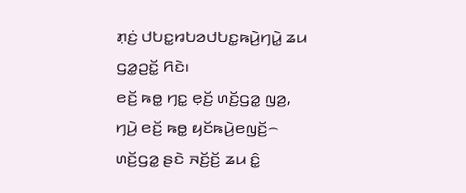ꤊ꤫ꤢꤦ꤬ ꤓꤝꤢ꤭ꤙꤝꤤꤓꤝꤢ꤭ꤒꤣꤧ꤬ꤚꤣꤧ꤭ ꤘꤣ ꤞꤤ꤭ꤑꤢꤩ꤭ ꤖꤢꤧ꤯
ꤕꤢꤩ꤬ ꤒꤥ꤭ ꤚꤢ꤭ ꤕ꤫ꤢꤩ꤬ ꤛꤢꤩ꤬ꤞꤤ꤭ ꤜꤤ꤬, ꤚꤣꤧ꤬ ꤕꤢꤩ꤬ ꤒꤥ꤭ ꤟꤢꤩꤒꤣꤧ꤬ꤕꤜꤢꤩ꤬꤮ ꤛꤢꤩ꤬ꤞꤤ꤭ ꤔꤢꤧ ꤏꤢꤩ꤬ꤢꤩ꤬ ꤘꤣ ꤢꤨ꤭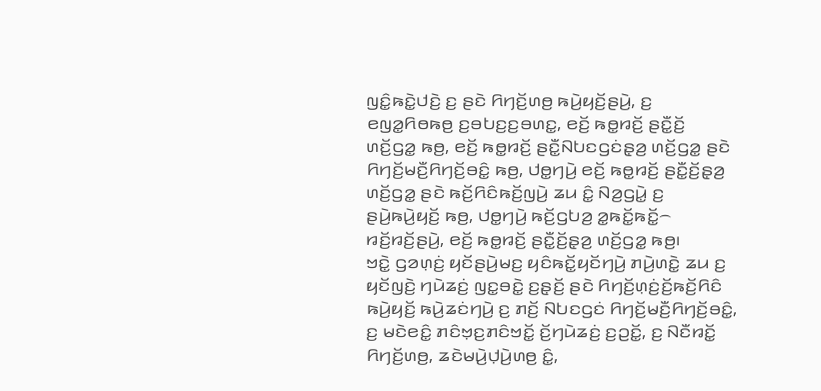ꤜꤢꤨ꤭ꤒꤢꤧ꤭ꤓꤢꤧ꤬ ꤢ꤬ ꤔꤢꤧ ꤖꤚꤢꤩ꤬ꤛꤥ꤬ ꤒꤣꤧ꤬ꤟꤢꤩ꤬ꤔꤣꤧ꤬, ꤢ꤬ ꤕꤜꤤ꤭ꤖꤥꤒꤥ꤬ ꤢ꤬ꤋꤝꤢ꤬ꤢ꤬ꤋꤛꤢ꤭, ꤕꤢꤩ꤬ ꤒꤥ꤭ꤙꤢꤩ꤬ ꤔꤢꤪ꤭ꤢꤩ꤬ ꤛꤢꤩ꤬ꤞꤤ꤭ ꤒꤥ꤬, ꤕꤢꤩ꤬ ꤒꤥ꤭ꤙꤢꤩ꤬ ꤔꤢꤪ꤭ꤡꤝꤢꤞꤢꤦꤔ꤫ꤤ꤬ ꤛꤢꤩ꤬ꤞꤤ꤭ ꤔꤢꤧ ꤖꤚꤢꤩ꤬ꤗꤢꤪ꤬ꤖꤚꤢꤩ꤬ꤋꤢꤨ꤭ ꤒꤥ꤬, ꤓꤥ꤭ꤚꤣꤧ꤬ ꤕꤢꤩ꤬ ꤒꤥ꤭ꤙꤢꤩ꤬ ꤔꤢꤪ꤭ꤢꤩ꤬ꤔ꤫ꤤ꤬ ꤛꤢꤩ꤬ꤞꤤ꤭ ꤔꤢꤧ ꤒꤢꤩ꤬ꤖꤢꤨꤒꤢꤩ꤬ꤜꤣꤧ꤬ ꤘꤣ ꤢꤨ꤭ ꤡꤤ꤬ꤞꤣꤧ꤭ ꤢ꤬ ꤔꤣꤧ꤬ꤒꤣꤧ꤬ꤟꤢꤩ꤬ ꤒꤥ꤬, ꤓꤥ꤭ꤚꤣꤧ꤬ ꤒꤢꤩ꤬ꤞꤝꤤ꤬ ꤤ꤭ꤒꤢꤩ꤭ꤒꤢꤩ꤭꤮ ꤙꤢꤩ꤬ꤙꤢꤩ꤬ꤔꤣꤧ꤬, ꤕꤢꤩ꤬ ꤒꤥ꤭ꤙꤢꤩ꤬ ꤔꤢꤪ꤭ꤢꤩ꤬ꤔ꤫ꤤ꤬ ꤛꤢꤩ꤬ꤞꤤ꤭ ꤒꤥ꤬꤯
ꤠꤢꤧ꤭ ꤞꤤꤛ꤫ꤢꤦ꤬ ꤟꤢꤩꤔꤣꤧ꤬ꤗꤢ꤬ ꤟꤢꤨꤒꤢꤩ꤭ꤟꤢꤩꤚꤣꤧ꤬ ꤊꤣꤧ꤬ꤛꤢꤧ꤭ ꤘꤣ ꤢ꤬ ꤟꤢꤩꤜꤢꤧ꤬ ꤚꤣꤧꤘꤢꤦ꤬ ꤜꤢ꤭ꤋꤢꤧ꤭ ꤢ꤬ꤔ꤫ꤢꤩ꤬ ꤔꤢꤧ ꤖꤚꤢꤩ꤬ꤛ꤫ꤢꤦ꤬ꤢꤩ꤬ꤒꤢꤩ꤬ꤖꤢꤨ ꤒꤣꤧ꤬ꤟꤢꤩ꤬ ꤒꤣꤧ꤬ꤘꤢꤦꤚꤣꤧ꤬ ꤢ꤬ ꤊꤢꤩ꤬ ꤡꤝꤢꤞꤢꤦ ꤖꤚꤢꤩ꤬ꤗꤢꤪ꤬ꤖꤚꤢꤩ꤬ꤋꤢꤨ꤭, ꤢ꤬ ꤗꤢꤧꤕꤢꤨ꤭ ꤊꤢꤨꤠ꤫ꤢ꤬ꤊꤢꤨꤠꤢꤩ꤭ ꤢꤩ꤬ꤚꤣꤧꤘꤢꤦ꤬ ꤢ꤬ꤑꤢꤩ꤭, ꤢ꤬ ꤡꤢꤪꤙꤢꤩ꤭ ꤖꤚꤢꤩ꤬ꤛꤥ꤬, ꤘꤢꤧꤗꤣꤧ꤬ꤓ꤫ꤣꤧ꤬ꤛꤥ꤬ ꤢꤨ꤭,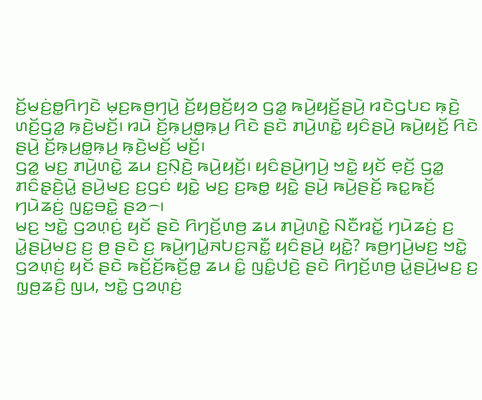ꤢꤩ꤬ꤗꤢꤦ꤬ꤥ꤭ꤖꤚꤢꤧ ꤗ꤫ꤢ꤬ꤒꤥ꤬ꤚꤣꤧ꤬ ꤢꤩ꤬ꤟꤥ꤬ꤢꤩ꤬ꤟꤤ ꤞꤤ꤭ ꤒꤣꤧ꤬ꤟꤢꤩ꤬ꤔꤣꤧ꤬ ꤙꤢꤧꤞꤝꤢ ꤒ꤫ꤢꤧ꤬ ꤛꤢꤩ꤬ꤞꤤ꤭ ꤒ꤫ꤢꤧ꤬ꤗꤢꤩ꤬꤯ ꤙꤣꤧ ꤢꤩ꤬ꤒ꤫ꤣ꤬ꤥ꤭ꤒ꤫ꤣ꤬ ꤖꤢꤧ ꤔꤢꤧ ꤊꤣꤧ꤬ꤛꤢꤧ꤭ ꤟꤢꤨꤔꤣꤧ꤬ ꤒꤣꤧ꤬ꤟꤢꤩ꤬ ꤖꤢꤧ ꤔꤣꤧ꤬ ꤢꤩ꤬ꤒ꤫ꤣ꤬ꤥ꤭ꤒ꤫ꤣ꤬ ꤒ꤫ꤢꤧ꤬ꤗꤢꤩ꤬ ꤗꤢꤩ꤬꤯
ꤞꤤ꤭ ꤗꤢ꤬ ꤊꤣꤧ꤬ꤛꤢꤧ꤭ ꤘꤣ ꤢ꤬ꤡ꤫ꤢꤧ꤬ ꤒꤣꤧ꤬ꤟꤢꤩ꤬꤯ ꤟꤢꤨꤔꤣꤧ꤬ꤚꤣꤧ꤬ ꤠꤢꤧ꤭ ꤟꤢꤩ ꤕ꤫ꤢꤩ꤬ ꤞꤤ꤭ ꤊꤢꤨꤔ꤫ꤢꤧ꤬ꤣꤧ꤭ ꤔꤣꤧ꤬ꤗꤢ꤬ ꤢ꤬ꤞꤢꤦ ꤟꤢꤧ꤭ ꤗꤢ꤬ ꤢ꤬ꤒꤥ꤭ ꤟꤢꤧ꤭ ꤔꤣꤧ꤬ ꤒꤣꤧ꤬ꤔꤢꤩ꤬ ꤒꤢ꤭ꤒꤢꤩ꤬ ꤚꤣꤧꤘꤢꤦ꤬ ꤜꤢ꤭ꤋꤢꤧ꤭ ꤔꤤ꤮꤯
ꤗꤢ꤬ ꤠꤢꤧ꤭ ꤞꤤꤛ꤫ꤢꤦ꤬ ꤟꤢꤩ ꤔꤢꤧ ꤖꤚꤢꤩ꤬ꤛꤥ꤬ ꤘꤣ ꤊꤣꤧ꤬ꤛꤢꤧ꤭ ꤡꤢꤪꤙꤢꤩ꤭ ꤚꤣꤧꤘꤢꤦ꤬ ꤢ꤬ ꤣꤧ꤭ꤔꤣꤧ꤬ꤗꤢ꤬ ꤢ꤬ ꤥ꤬ ꤔꤢꤧ ꤢ꤬ ꤒꤣꤧ꤬ꤚꤣꤧ꤭ꤏꤝꤢ꤬ꤏꤢꤪ꤭ ꤟꤢꤨꤔꤣꤧ꤬ ꤟꤢꤧ꤭? ꤒꤥ꤬ꤚꤣꤧ꤬ꤗꤢ꤬ ꤠꤢꤧ꤭ ꤞꤤꤛ꤫ꤢꤦ꤬ ꤟꤢꤩ ꤔꤢꤧ ꤒꤢꤩ꤬ꤢꤩ꤬ꤒꤢꤩ꤬ꤥ꤭ ꤘꤣ ꤢꤨ꤭ ꤜꤢꤨ꤭ꤓꤢꤧ꤬ ꤔꤢꤧ ꤖꤚꤢꤩ꤬ꤛꤥ꤬ ꤣꤧ꤭ꤔꤣꤧ꤬ꤗꤢ꤬ ꤢ꤬ ꤜ꤫ꤥ꤬ꤘꤢꤨ꤬ ꤜꤣ, ꤠꤢꤧ꤭ ꤞꤤꤛ꤫ꤢꤦ꤬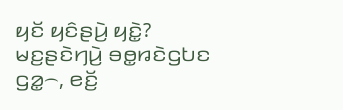ꤟꤢꤩ ꤟꤢꤨꤔꤣꤧ꤬ ꤟꤢꤧ꤭?
ꤗꤢ꤬ꤔꤢꤧꤚꤣꤧ꤬ ꤋꤥ꤭ꤙꤢꤧꤞꤝꤢ ꤞꤤ꤭꤮, ꤕꤢꤩ꤬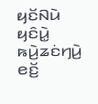ꤟꤢꤩꤡꤣꤧ ꤟꤢꤨꤣꤧ꤭ ꤒꤣꤧ꤬ꤘꤢꤦꤚꤣꤧ꤬ ꤕꤢꤩ꤬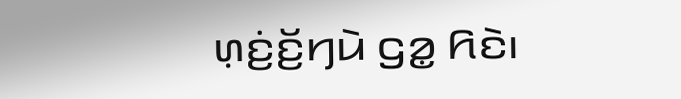ꤛ꤫ꤢꤦ꤬ꤢꤩ꤬ꤚꤣꤧ ꤞꤤ꤭ ꤖꤢꤧ꤯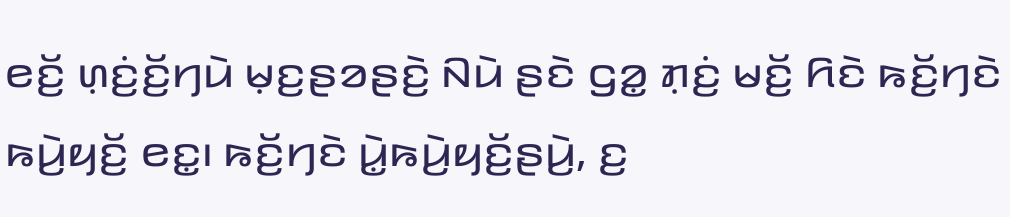ꤕꤢꤩ꤬ ꤛ꤫ꤢꤦ꤬ꤢꤩ꤬ꤚꤣꤧ ꤗ꤫ꤢ꤬ꤔꤤꤔꤢꤧ꤬ ꤡꤣꤧ ꤔꤢꤧ ꤞꤤ꤭ ꤊ꤫ꤢꤦ꤬ ꤗꤢꤩ꤬ ꤖꤢꤧ ꤒꤢꤩ꤬ꤚꤢꤧ ꤒꤣꤧ꤬ꤟꤢꤩ꤬ ꤕꤢ꤭꤯ ꤒꤢꤩ꤬ꤚꤢꤧ ꤣꤧ꤭ꤒꤣꤧ꤬ꤟꤢꤩ꤬ꤔꤣꤧ꤬, ꤢ꤬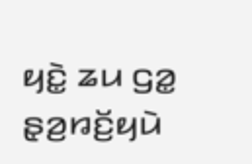ꤟꤢꤧ꤭ ꤘꤣ ꤞꤤ꤭ ꤔ꤫ꤤ꤬ꤙꤢꤩ꤬ꤟꤣꤧ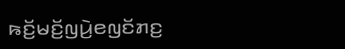ꤒꤢꤩ꤬ꤗꤢꤩ꤬ꤜꤣꤧ꤬ꤕꤜꤢꤩꤊꤢ꤬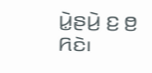ꤣꤧ꤭ꤔꤣꤧ꤬ ꤢ꤬ ꤥ꤬ ꤖꤢꤧ꤯